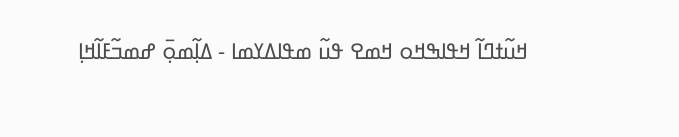ߞߎ߬ߙߣߊ߬ ߞߟߊߒߞߋ ߞߘߐ ߟߎ߬ ߘߟߊߡߌߘߊ - ߡߊ߲߬ߘߋ߲߫ ߝߘߏ߬ߓߊ߬ߞߊ߲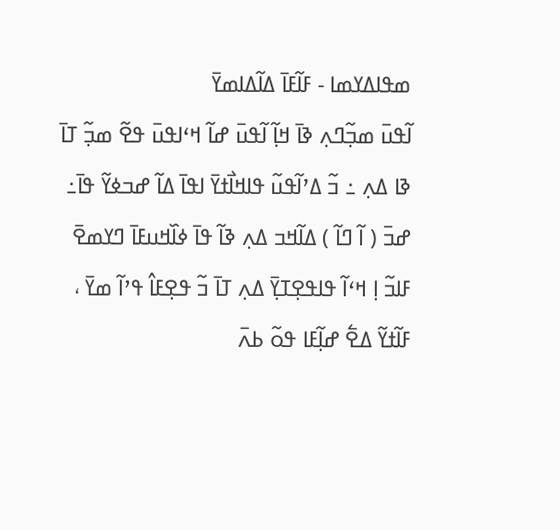ߘߟߊߡߌߘߊ - ߓߊ߬ߓߊ߫ ߡߊ߬ߡߊߘߌ߫
ߊ߬ߟߎ߫ ߘߏ߲߬ߣߍ߲ ߢߊ߫ ߞߊ߲߬ ߊ߬ߟߎ߫ ߝߊ߬ ߞߵߊߟߎ߫ ߟߐ߬ ߘߏ߲߬ ߠߊ߫ ߢߊ ߡߍ߲ ߸ ߏ߬ ߡߴߊ߬ߟߎ߬ ߟߊߞߊ߯ߙߌ߫ ߊߟߊ߫ ߡߊ߬ ߝߏߦߌ߬ ߟߊ߫߸ ߝߏ߫ ( ߊ߬ ߣߊ߬ ) ߡߊ߬ߞߏ ߡߍ߲ ߢߊ߬ ߟߊ߫ ߦߊ߰ߞߎߓߊ߫ ߣߌߘߐ߫ ߓߊߏ߬ ߊ߲ ߞߵߊ߬ ߟߊߟߐ߲ߠߌ߲߫ ߡߍ߲ ߠߊ߫ ߏ߬ ߟߐ߲ߓߊ߮ ߟߴߊ߬ ߘߌ߫ ، ߓߊ߬ߙߌ߬ ߡߐ߱ ߝߊ߲߬ߓߊ ߟߋ߬ ߕߍ߫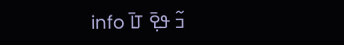ߏ߬ ߟߐ߲߫ ߠߊ߫ info